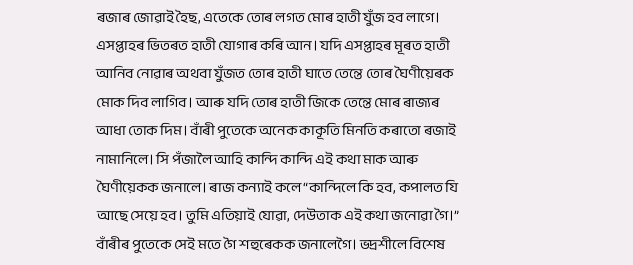ৰজাৰ জোৱাই হৈছ, এতেকে তোৰ লগত মোৰ হাতী যুঁজ হব লাগে। এসপ্তাহৰ ভিতৰত হাতী যোগাৰ কৰি আন। যদি এসপ্তাহৰ মূৰত হাতী আনিব নোৱাৰ অথবা যুঁজত তোৰ হাতী ঘাতে তেন্তে তোৰ ঘৈণীয়েৰক মোক দিব লাগিব। আৰু যদি তোৰ হাতী জিকে তেন্তে মোৰ ৰাজ্যৰ আধা তোক দিম। বাঁৰী পুতেকে অনেক কাকূতি মিনতি কৰাতো ৰজাই নামানিলে। সি পঁজালৈ আহি কান্দি কান্দি এই কথা মাক আৰু ঘৈণীয়েকক জনালে। ৰাজ কন্যাই কলে “কান্দিলে কি হব, কপালত যি আছে সেয়ে হব। তুমি এতিয়াই যোৱা, দেউতাক এই কথা জনোৱা গৈ।”
বাঁৰীৰ পুতেকে সেই মতে গৈ শহুৰেকক জনালেগৈ। ভদ্ৰশীলে বিশেষ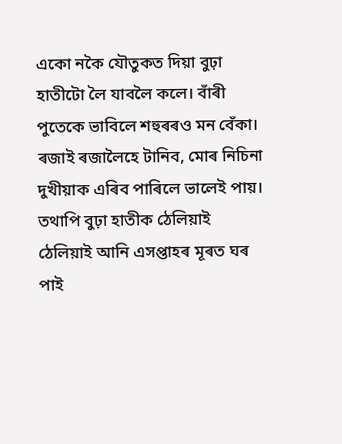একো নকৈ যৌতুকত দিয়া বুঢ়া হাতীটো লৈ যাবলৈ কলে। বাঁৰী পুতেকে ভাবিলে শহুৰৰও মন বেঁকা। ৰজাই ৰজালৈহে টানিব, মোৰ নিচিনা দুখীয়াক এৰিব পাৰিলে ভালেই পায়। তথাপি বুঢ়া হাতীক ঠেলিয়াই ঠেলিয়াই আনি এসপ্তাহৰ মূৰত ঘৰ পাই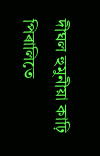দীঘল হুমুনীয়া কাঢ়ি পিৰালিতে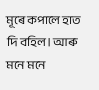মূৰে কপালে হাত দি বহিল। আৰু মনে মনে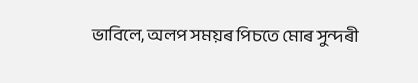ভাবিলে, অলপ সময়ৰ পিচতে মোৰ সুন্দৰী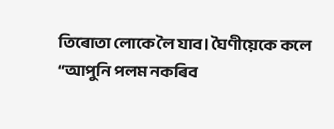তিৰোতা লোকে লৈ যাব। ঘৈণীয়েকে কলে “আপুনি পলম নকৰিব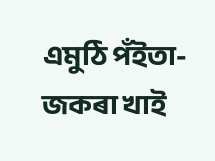এমুঠি পঁইতা-জকৰা খাই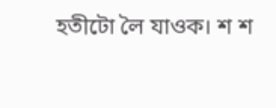হতীটো লৈ যাওক। শ শ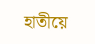হাতীয়ে